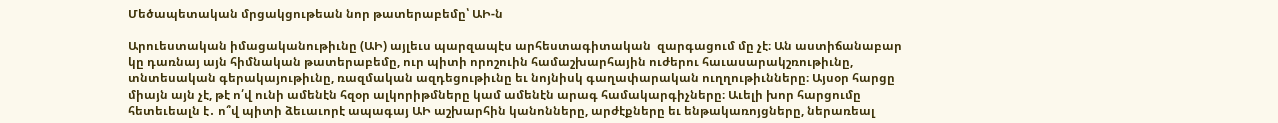Մեծապետական մրցակցութեան նոր թատերաբեմը՝ ԱԻ-ն

Արուեստական իմացականութիւնը (ԱԻ) այլեւս պարզապէս արհեստագիտական  զարգացում մը չէ։ Ան աստիճանաբար կը դառնայ այն հիմնական թատերաբեմը, ուր պիտի որոշուին համաշխարհային ուժերու հաւասարակշռութիւնը, տնտեսական գերակայութիւնը, ռազմական ազդեցութիւնը եւ նոյնիսկ գաղափարական ուղղութիւնները։ Այսօր հարցը միայն այն չէ, թէ ո՛վ ունի ամենէն հզօր ալկորիթմները կամ ամենէն արագ համակարգիչները։ Աւելի խոր հարցումը հետեւեալն է․ ո՞վ պիտի ձեւաւորէ ապագայ ԱԻ աշխարհին կանոնները, արժէքները եւ ենթակառոյցները, ներառեալ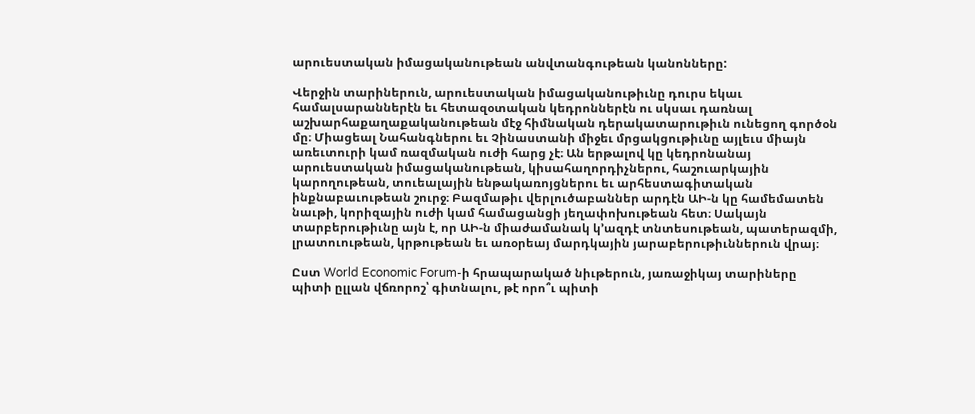արուեստական իմացականութեան անվտանգութեան կանոնները:

Վերջին տարիներուն, արուեստական իմացականութիւնը դուրս եկաւ համալսարաններէն եւ հետազօտական կեդրոններէն ու սկսաւ դառնալ աշխարհաքաղաքականութեան մէջ հիմնական դերակատարութիւն ունեցող գործօն մը։ Միացեալ Նահանգներու եւ Չինաստանի միջեւ մրցակցութիւնը այլեւս միայն առեւտուրի կամ ռազմական ուժի հարց չէ։ Ան երթալով կը կեդրոնանայ արուեստական իմացականութեան, կիսահաղորդիչներու, հաշուարկային կարողութեան, տուեալային ենթակառոյցներու եւ արհեստագիտական ինքնաբաւութեան շուրջ։ Բազմաթիւ վերլուծաբաններ արդէն ԱԻ-ն կը համեմատեն նաւթի, կորիզային ուժի կամ համացանցի յեղափոխութեան հետ։ Սակայն տարբերութիւնը այն է, որ ԱԻ-ն միաժամանակ կ’ազդէ տնտեսութեան, պատերազմի, լրատուութեան, կրթութեան եւ առօրեայ մարդկային յարաբերութիւններուն վրայ։

Ըստ World Economic Forum-ի հրապարակած նիւթերուն, յառաջիկայ տարիները պիտի ըլլան վճռորոշ՝ գիտնալու, թէ որո՞ւ պիտի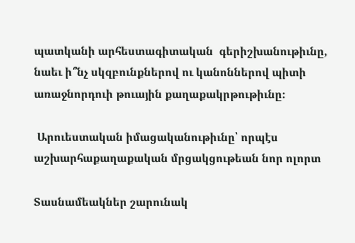պատկանի արհեստագիտական  գերիշխանութիւնը, նաեւ ի՞նչ սկզբունքներով ու կանոններով պիտի առաջնորդուի թուային քաղաքակրթութիւնը։

 Արուեստական իմացականութիւնը՝ որպէս աշխարհաքաղաքական մրցակցութեան նոր ոլորտ

Տասնամեակներ շարունակ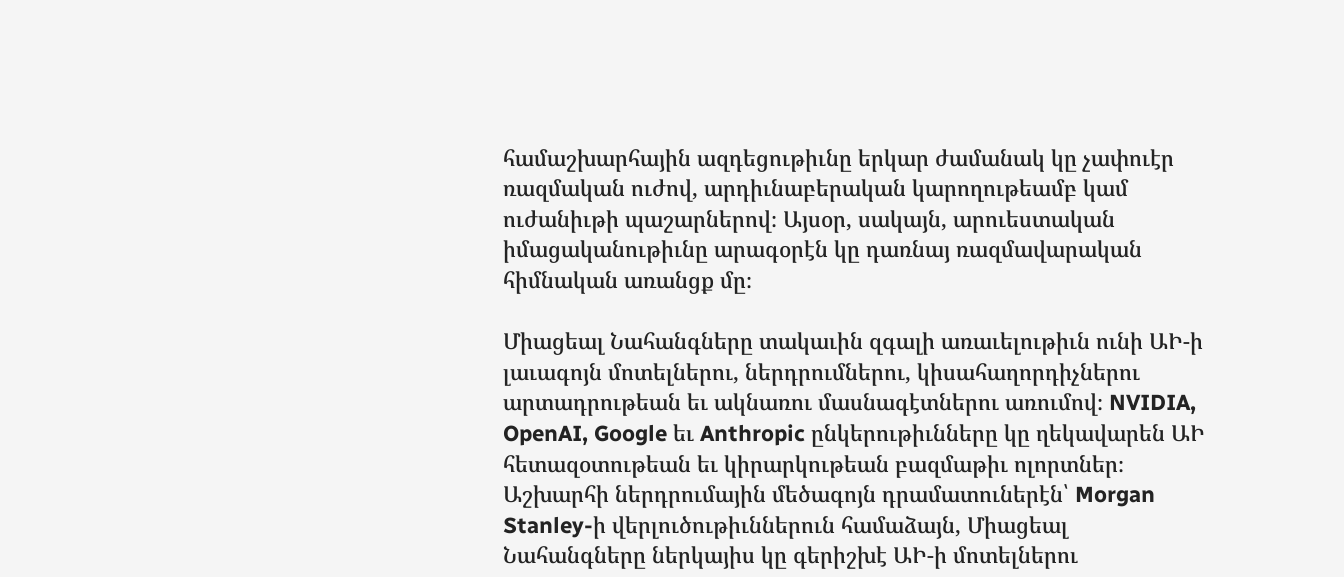համաշխարհային ազդեցութիւնը երկար ժամանակ կը չափուէր ռազմական ուժով, արդիւնաբերական կարողութեամբ կամ ուժանիւթի պաշարներով։ Այսօր, սակայն, արուեստական իմացականութիւնը արագօրէն կը դառնայ ռազմավարական հիմնական առանցք մը։

Միացեալ Նահանգները տակաւին զգալի առաւելութիւն ունի ԱԻ-ի լաւագոյն մոտելներու, ներդրումներու, կիսահաղորդիչներու արտադրութեան եւ ակնառու մասնագէտներու առումով։ NVIDIA, OpenAI, Google եւ Anthropic ընկերութիւնները կը ղեկավարեն ԱԻ հետազօտութեան եւ կիրարկութեան բազմաթիւ ոլորտներ։ Աշխարհի ներդրումային մեծագոյն դրամատուներէն՝ Morgan Stanley-ի վերլուծութիւններուն համաձայն, Միացեալ Նահանգները ներկայիս կը գերիշխէ ԱԻ-ի մոտելներու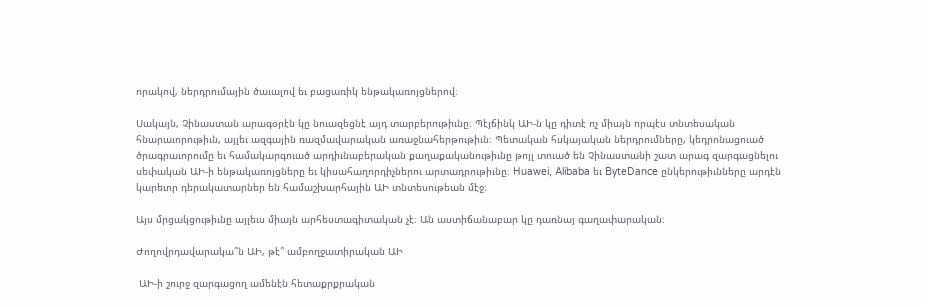որակով, ներդրումային ծաւալով եւ բացառիկ ենթակառոյցներով։

Սակայն, Չինաստան արագօրէն կը նուազեցնէ այդ տարբերութիւնը։ Պէյճինկ ԱԻ-ն կը դիտէ ոչ միայն որպէս տնտեսական հնարաւորութիւն, այլեւ ազգային ռազմավարական առաջնահերթութիւն։ Պետական հսկայական ներդրումները, կեդրոնացուած ծրագրաւորումը եւ համակարգուած արդիւնաբերական քաղաքականութիւնը թոյլ տուած են Չինաստանի շատ արագ զարգացնելու սեփական ԱԻ-ի ենթակառոյցները եւ կիսահաղորդիչներու արտադրութիւնը։ Huawei, Alibaba եւ ByteDance ընկերութիւնները արդէն կարեւոր դերակատարներ են համաշխարհային ԱԻ տնտեսութեան մէջ։

Այս մրցակցութիւնը այլեւս միայն արհեստագիտական չէ։ Ան աստիճանաբար կը դառնայ գաղափարական։

Ժողովրդավարակա՞ն ԱԻ, թէ՞ ամբողջատիրական ԱԻ

 ԱԻ-ի շուրջ զարգացող ամենէն հետաքրքրական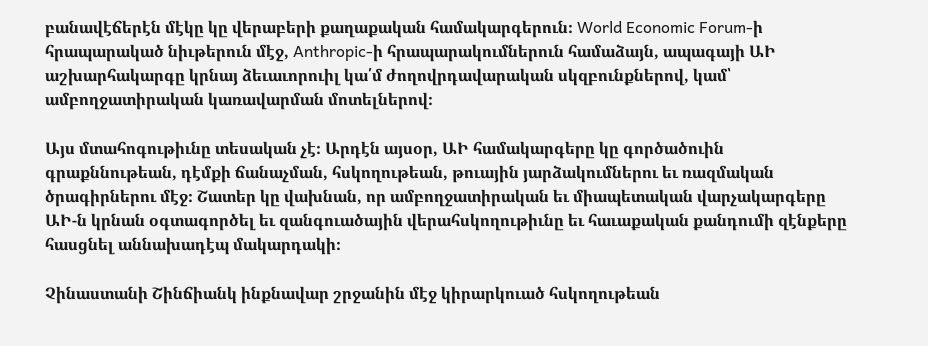բանավէճերէն մէկը կը վերաբերի քաղաքական համակարգերուն։ World Economic Forum-ի հրապարակած նիւթերուն մէջ, Anthropic-ի հրապարակումներուն համաձայն, ապագայի ԱԻ աշխարհակարգը կրնայ ձեւաւորուիլ կա՛մ ժողովրդավարական սկզբունքներով, կամ՝ ամբողջատիրական կառավարման մոտելներով։

Այս մտահոգութիւնը տեսական չէ։ Արդէն այսօր, ԱԻ համակարգերը կը գործածուին գրաքննութեան, դէմքի ճանաչման, հսկողութեան, թուային յարձակումներու եւ ռազմական ծրագիրներու մէջ։ Շատեր կը վախնան, որ ամբողջատիրական եւ միապետական վարչակարգերը ԱԻ-ն կրնան օգտագործել եւ զանգուածային վերահսկողութիւնը եւ հաւաքական քանդումի զէնքերը հասցնել աննախադէպ մակարդակի։

Չինաստանի Շինճիանկ ինքնավար շրջանին մէջ կիրարկուած հսկողութեան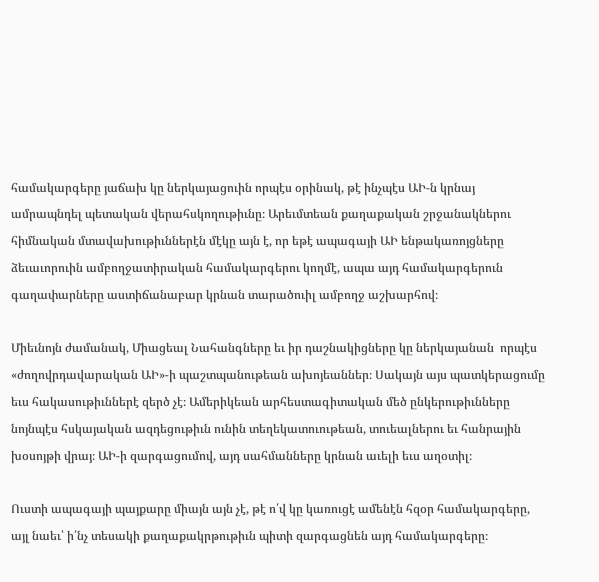համակարգերը յաճախ կը ներկայացուին որպէս օրինակ, թէ ինչպէս ԱԻ-ն կրնայ ամրապնդել պետական վերահսկողութիւնը։ Արեւմտեան քաղաքական շրջանակներու հիմնական մտավախութիւններէն մէկը այն է, որ եթէ ապագայի ԱԻ ենթակառոյցները ձեւաւորուին ամբողջատիրական համակարգերու կողմէ, ապա այդ համակարգերուն գաղափարները աստիճանաբար կրնան տարածուիլ ամբողջ աշխարհով։

Միեւնոյն ժամանակ, Միացեալ Նահանգները եւ իր դաշնակիցները կը ներկայանան  որպէս «ժողովրդավարական ԱԻ»-ի պաշտպանութեան ախոյեաններ։ Սակայն այս պատկերացումը եւս հակասութիւններէ զերծ չէ։ Ամերիկեան արհեստագիտական մեծ ընկերութիւնները նոյնպէս հսկայական ազդեցութիւն ունին տեղեկատուութեան, տուեալներու եւ հանրային խօսոյթի վրայ։ ԱԻ-ի զարգացումով, այդ սահմանները կրնան աւելի եւս աղօտիլ։

Ուստի ապագայի պայքարը միայն այն չէ, թէ ո՛վ կը կառուցէ ամենէն հզօր համակարգերը, այլ նաեւ՝ ի՛նչ տեսակի քաղաքակրթութիւն պիտի զարգացնեն այդ համակարգերը։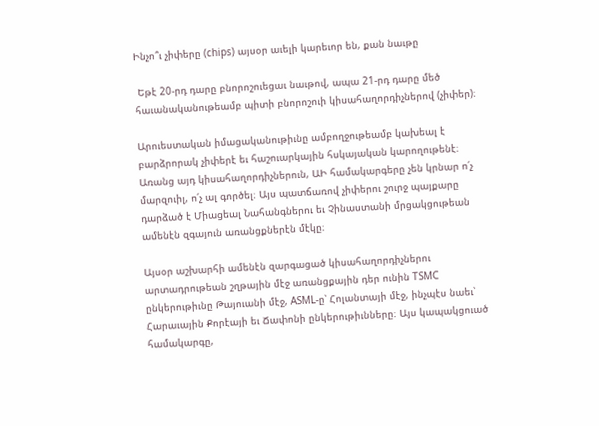Ինչո՞ւ չիփերը (chips) այսօր աւելի կարեւոր են, քան նաւթը

 Եթէ 20-րդ դարը բնորոշուեցաւ նաւթով, ապա 21-րդ դարը մեծ հաւանականութեամբ պիտի բնորոշուի կիսահաղորդիչներով (չիփեր)։

Արուեստական իմացականութիւնը ամբողջութեամբ կախեալ է բարձրորակ չիփերէ եւ հաշուարկային հսկայական կարողութենէ։ Առանց այդ կիսահաղորդիչներուն, ԱԻ համակարգերը չեն կրնար ո՛չ մարզուիլ, ո՛չ ալ գործել։ Այս պատճառով չիփերու շուրջ պայքարը դարձած է Միացեալ Նահանգներու եւ Չինաստանի մրցակցութեան ամենէն զգայուն առանցքներէն մէկը։

Այսօր աշխարհի ամենէն զարգացած կիսահաղորդիչներու արտադրութեան շղթային մէջ առանցքային դեր ունին TSMC ընկերութիւնը Թայուանի մէջ, ASML-ը՝ Հոլանտայի մէջ, ինչպէս նաեւ՝ Հարաւային Քորէայի եւ Ճափոնի ընկերութիւնները։ Այս կապակցուած համակարգը,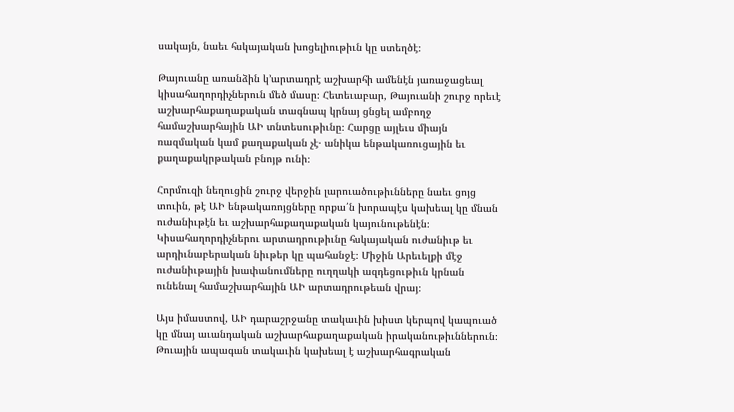սակայն, նաեւ հսկայական խոցելիութիւն կը ստեղծէ։

Թայուանը առանձին կ’արտադրէ աշխարհի ամենէն յառաջացեալ կիսահաղորդիչներուն մեծ մասը։ Հետեւաբար, Թայուանի շուրջ որեւէ աշխարհաքաղաքական տագնապ կրնայ ցնցել ամբողջ համաշխարհային ԱԻ տնտեսութիւնը։ Հարցը այլեւս միայն ռազմական կամ քաղաքական չէ․ անիկա ենթակառուցային եւ քաղաքակրթական բնոյթ ունի։

Հորմուզի նեղուցին շուրջ վերջին լարուածութիւնները նաեւ ցոյց տուին, թէ ԱԻ ենթակառոյցները որքա՛ն խորապէս կախեալ կը մնան ուժանիւթէն եւ աշխարհաքաղաքական կայունութենէն։ Կիսահաղորդիչներու արտադրութիւնը հսկայական ուժանիւթ եւ արդիւնաբերական նիւթեր կը պահանջէ։ Միջին Արեւելքի մէջ ուժանիւթային խափանումները ուղղակի ազդեցութիւն կրնան ունենալ համաշխարհային ԱԻ արտադրութեան վրայ։

Այս իմաստով, ԱԻ դարաշրջանը տակաւին խիստ կերպով կապուած կը մնայ աւանդական աշխարհաքաղաքական իրականութիւններուն։ Թուային ապագան տակաւին կախեալ է աշխարհագրական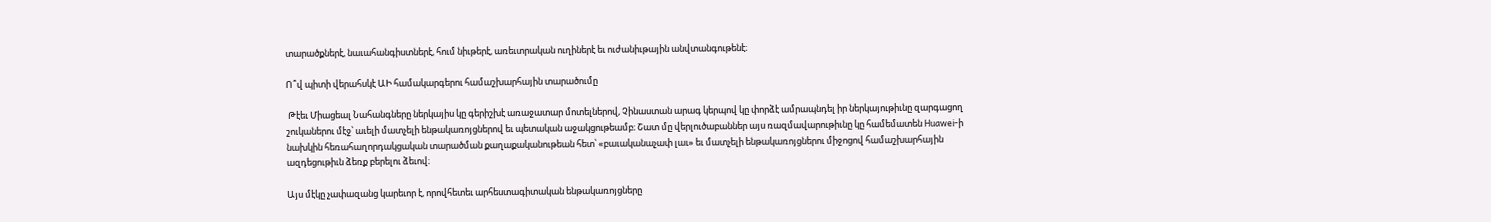տարածքներէ, նաւահանգիստներէ, հում նիւթերէ, առեւտրական ուղիներէ եւ ուժանիւթային անվտանգութենէ։

Ո՞վ պիտի վերահսկէ ԱԻ համակարգերու համաշխարհային տարածումը

 Թէեւ Միացեալ Նահանգները ներկայիս կը գերիշխէ առաջատար մոտելներով, Չինաստան արագ կերպով կը փորձէ ամրապնդել իր ներկայութիւնը զարգացող շուկաներու մէջ՝ աւելի մատչելի ենթակառոյցներով եւ պետական աջակցութեամբ։ Շատ մը վերլուծաբաններ այս ռազմավարութիւնը կը համեմատեն Huawei-ի նախկին հեռահաղորդակցական տարածման քաղաքականութեան հետ՝ «բաւականաչափ լաւ» եւ մատչելի ենթակառոյցներու միջոցով համաշխարհային ազդեցութիւն ձեռք բերելու ձեւով։

Այս մէկը չափազանց կարեւոր է, որովհետեւ արհեստագիտական ենթակառոյցները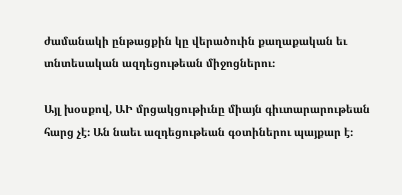ժամանակի ընթացքին կը վերածուին քաղաքական եւ տնտեսական ազդեցութեան միջոցներու։

Այլ խօսքով, ԱԻ մրցակցութիւնը միայն գիւտարարութեան հարց չէ։ Ան նաեւ ազդեցութեան գօտիներու պայքար է։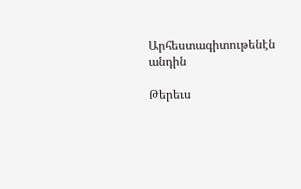Արհեստագիտութենէն անդին

Թերեւս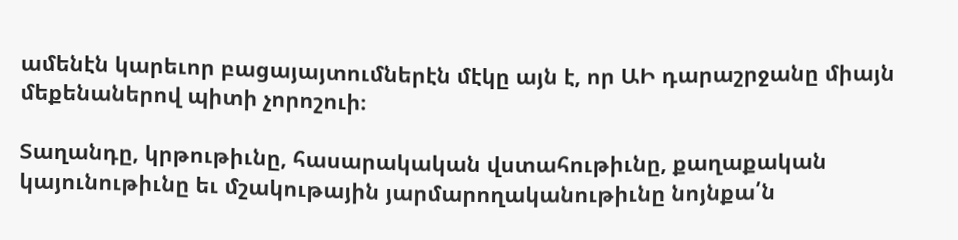ամենէն կարեւոր բացայայտումներէն մէկը այն է, որ ԱԻ դարաշրջանը միայն մեքենաներով պիտի չորոշուի։

Տաղանդը, կրթութիւնը, հասարակական վստահութիւնը, քաղաքական կայունութիւնը եւ մշակութային յարմարողականութիւնը նոյնքա՛ն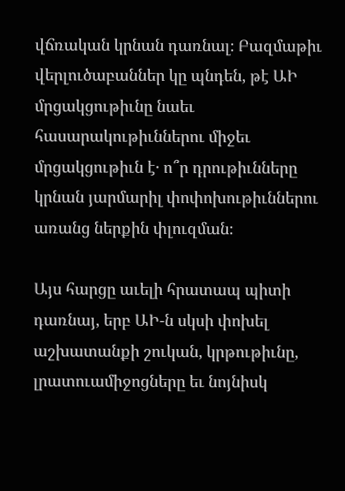վճռական կրնան դառնալ։ Բազմաթիւ վերլուծաբաններ կը պնդեն, թէ ԱԻ մրցակցութիւնը նաեւ հասարակութիւններու միջեւ մրցակցութիւն է․ ո՞ր դրութիւնները կրնան յարմարիլ փոփոխութիւններու առանց ներքին փլուզման։

Այս հարցը աւելի հրատապ պիտի դառնայ, երբ ԱԻ-ն սկսի փոխել աշխատանքի շուկան, կրթութիւնը, լրատուամիջոցները եւ նոյնիսկ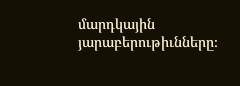մարդկային յարաբերութիւնները։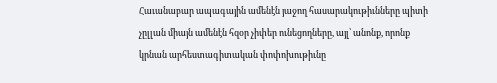Հաւանաբար ապագային ամենէն յաջող հասարակութիւնները պիտի չըլլան միայն ամենէն հզօր չիփեր ունեցողները, այլ՝ անոնք, որոնք կրնան արհեստագիտական փոփոխութիւնը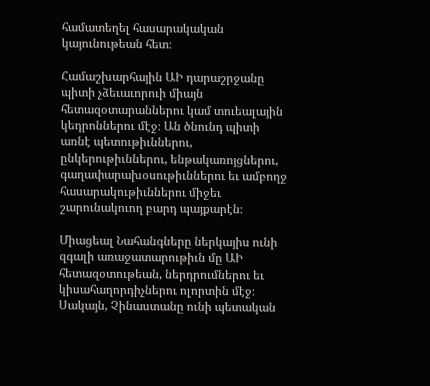համատեղել հասարակական կայունութեան հետ։

Համաշխարհային ԱԻ դարաշրջանը պիտի չձեւաւորուի միայն հետազօտարաններու կամ տուեալային կեդրոններու մէջ։ Ան ծնունդ պիտի առնէ պետութիւններու, ընկերութիւններու, ենթակառոյցներու, գաղափարախօսութիւններու եւ ամբողջ հասարակութիւններու միջեւ շարունակուող բարդ պայքարէն։

Միացեալ Նահանգները ներկայիս ունի զգալի առաջատարութիւն մը ԱԻ հետազօտութեան, ներդրումներու եւ կիսահաղորդիչներու ոլորտին մէջ։ Սակայն, Չինաստանը ունի պետական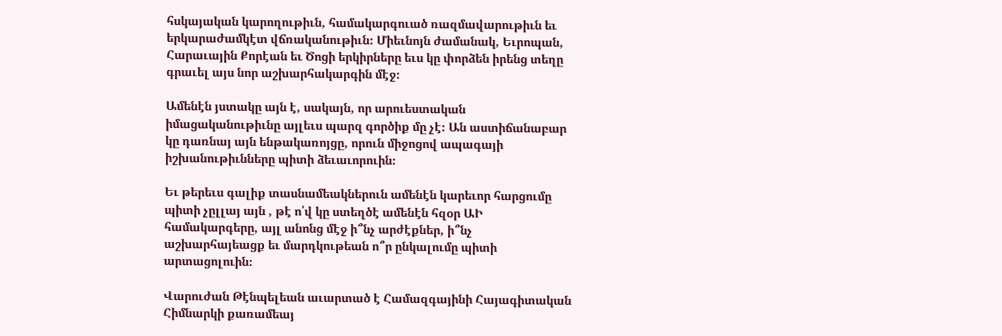հսկայական կարողութիւն, համակարգուած ռազմավարութիւն եւ երկարաժամկէտ վճռականութիւն։ Միեւնոյն ժամանակ, Եւրոպան, Հարաւային Քորէան եւ Ծոցի երկիրները եւս կը փորձեն իրենց տեղը գրաւել այս նոր աշխարհակարգին մէջ։

Ամենէն յստակը այն է, սակայն, որ արուեստական իմացականութիւնը այլեւս պարզ գործիք մը չէ։ Ան աստիճանաբար կը դառնայ այն ենթակառոյցը, որուն միջոցով ապագայի իշխանութիւնները պիտի ձեւաւորուին։

Եւ թերեւս գալիք տասնամեակներուն ամենէն կարեւոր հարցումը պիտի չըլլայ այն , թէ ո՛վ կը ստեղծէ ամենէն հզօր ԱԻ համակարգերը, այլ անոնց մէջ ի՞նչ արժէքներ, ի՞նչ աշխարհայեացք եւ մարդկութեան ո՞ր ընկալումը պիտի արտացոլուին։

Վարուժան Թէնպելեան աւարտած է Համազգայինի Հայագիտական Հիմնարկի քառամեայ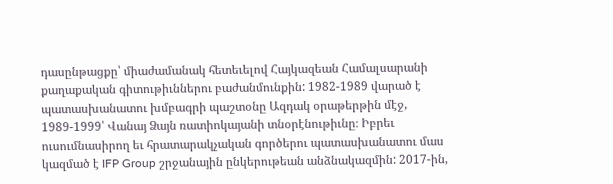դասընթացքը՝ միաժամանակ հետեւելով Հայկազեան Համալսարանի քաղաքական գիտութիւններու բաժանմունքին: 1982-1989 վարած է պատասխանատու խմբագրի պաշտօնը Ազդակ օրաթերթին մէջ, 1989-1999՝ Վանայ Ձայն ռատիոկայանի տնօրէնութիւնը։ Իբրեւ ուսումնասիրող եւ հրատարակչական գործերու պատասխանատու մաս կազմած է IFP Group շրջանային ընկերութեան անձնակազմին: 2017-ին,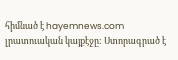հիմնած է hayemnews.com լրատուական կայքէջը: Ստորագրած է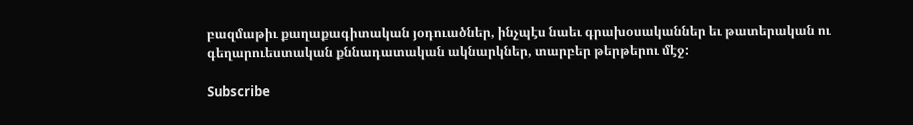բազմաթիւ քաղաքագիտական յօդուածներ, ինչպէս նաեւ գրախօսականներ եւ թատերական ու գեղարուեստական քննադատական ակնարկներ, տարբեր թերթերու մէջ:

Subscribe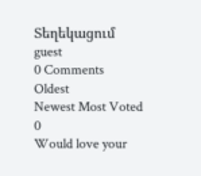Տեղեկացում
guest
0 Comments
Oldest
Newest Most Voted
0
Would love your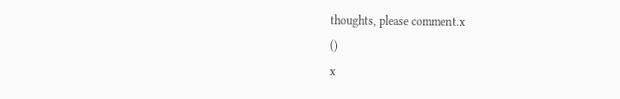thoughts, please comment.x
()
x